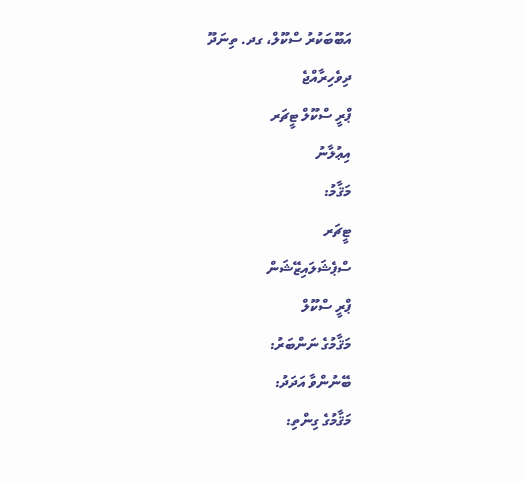އަބޫބަކުރު ސްކޫލް، ގދ. ތިނަދޫ
ދިވެހިރާއްޖެ
ޕްރީ ސްކޫލް ޓީޗަރ
އިޢުލާނު
މަޤާމު:
ޓީޗަރ
ސްޕެޝަލައިޒޭޝަން
ޕްރީ ސްކޫލް
މަޤާމުގެ ނަންބަރު:
ބޭނުންވާ އަދަދު:
މަޤާމުގެ ގިންތި: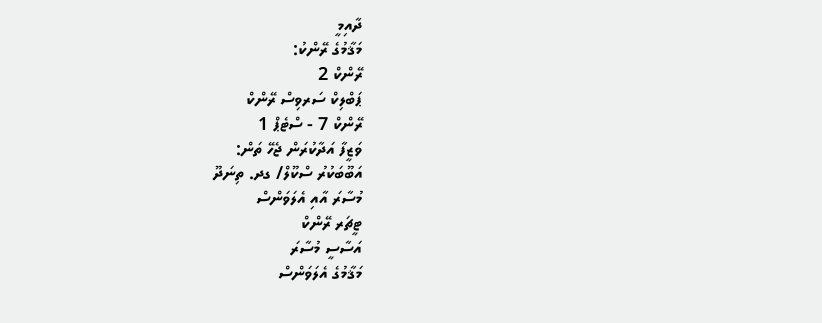ދާއިމީ
މަޤާމުގެ ރޭންކު:
ރޭންކް 2
ޕަބްލިކް ސަރވިސް ރޭންކް
ރޭންކް 7 - ސްޓެޕް 1
ވަޒީފާ އަދާކުރަން ޖެހޭ ތަން:
އަބޫބަކުރު ސްކޫލް/ ގދ. ތިނަދޫ
މުސާރަ އާއި އެލަވަންސް
ޓީޗަރ ރޭންކް
އަސާސީ މުސާރަ
މަޤާމުގެ އެލަވަންސް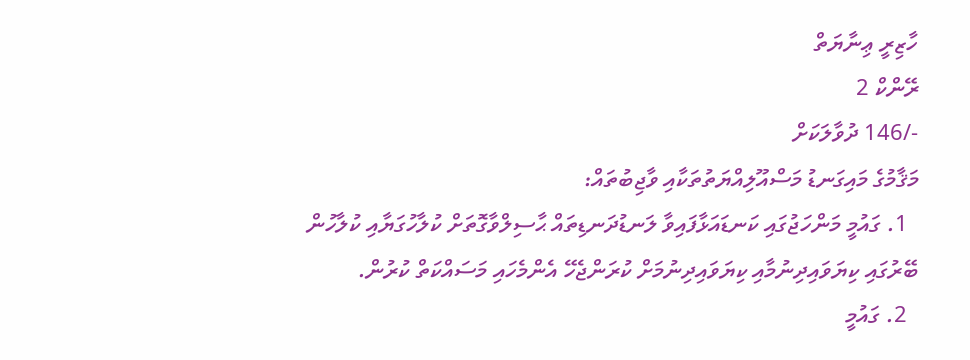ހާޒިރީ ޢިނާޔަތް
ރޭންކް 2
-/146 ދުވާލަކަށް
މަޤާމުގެ މައިގަނޑު މަސްއޫލިއްޔަތުތަކާއި ވާޖިބުތައް:
  1. ގައުމީ މަންހަޖުގައި ކަނޑައަޅާފައިވާ ލަނޑުދަނޑިތައް ޙާސިލްވާގޮތަށް ކުލާހުގަޔާއި ކުލާހުން ބޭރުގައި ކިޔަވައިދިނުމާއި ކިޔަވައިދިނުމަށް ކުރަންޖެހޭ އެންމެހައި މަސައްކަތް ކުރުން.
  2. ގައުމީ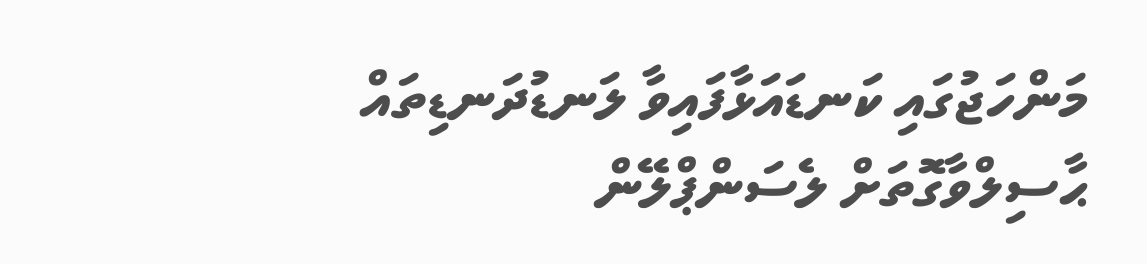މަންހަޖުގައި ކަނޑައަޅާފައިވާ ލަނޑުދަނޑިތައް ޙާސިލްވާގޮތަށް ލެސަންޕްލޭން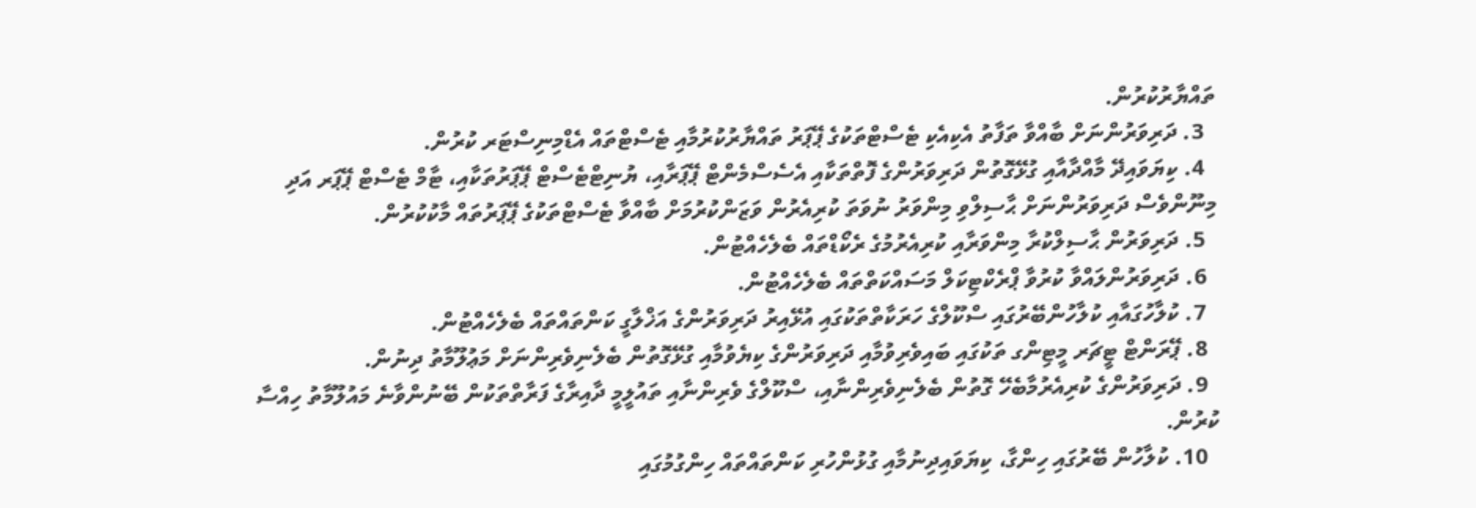ތައްޔާރުކުރުން.
  3. ދަރިވަރުންނަށް ބާއްވާ ތަފާތު އެކިއެކި ޓެސްޓްތަކުގެ ޕޭޕަރު ތައްޔާރުކުރުމާއި ޓެސްޓްތައް އެޑްމިނިސްޓަރ ކުރުން.
  4. ކިޔަވައިދޭ މާއްދާއާއި ގުޅޭގޮތުން ދަރިވަރުންގެ ފޮތްތަކާއި އެސެސްމެންޓް ޕޭޕަރާއި، ޔުނިޓްޓެސްޓް ޕޭޕަރުތަކާއި، ޓާމް ޓެސްޓް ޕޭޕަރ އަދި މިނޫންވެސް ދަރިވަރުންނަށް ޙާސިލްވި މިންވަރު ނުވަތަ ކުރިއެރުން ވަޒަންކުރުމަށް ބާއްވާ ޓެސްޓްތަކުގެ ޕޭޕަރުތައް މާކުކުރުން.
  5. ދަރިވަރުން ޙާސިލްކުރާ މިންވަރާއި ކުރިއެރުމުގެ ރެކޯޑްތައް ބެލެހެއްޓުން.
  6. ދަރިވަރުންލައްވާ ކުރުވާ ޕްރެކްޓިކަލް މަސައްކަތްތައް ބެލެހެއްޓުން.
  7. ކުލާހުގައާއި ކުލާހުންބޭރުގައި ސްކޫލްގެ ހަރަކާތްތަކުގައި އުޅޭއިރު ދަރިވަރުންގެ އަޚްލާގީ ކަންތައްތައް ބެލެހެއްޓުން.
  8. ޕޭރަންޓް ޓީޗަރ މީޓިންގ ތަކުގައި ބައިވެރިވުމާއި ދަރިވަރުންގެ ކިޔެވުމާއި ގުޅޭގޮތުން ބެލެނިވެރިންނަށް މަޢުލޫމާތު ދިނުން.
  9. ދަރިވަރުންގެ ކުރިއެރުމާބެހޭ ގޮތުން ބެލެނިވެރިންނާއި، ސްކޫލްގެ ވެރިންނާއި ތައުލީމީ ދާއިރާގެ ފަރާތްތަކުން ބޭނުންވާނެ މައުލޫމާތު ހިއްސާ ކުރުން.
  10. ކުލާހުން ބޭރުގައި ހިންގާ، ކިޔަވައިދިނުމާއި ގުޅުންހުރި ކަންތައްތައް ހިންގުމުގައި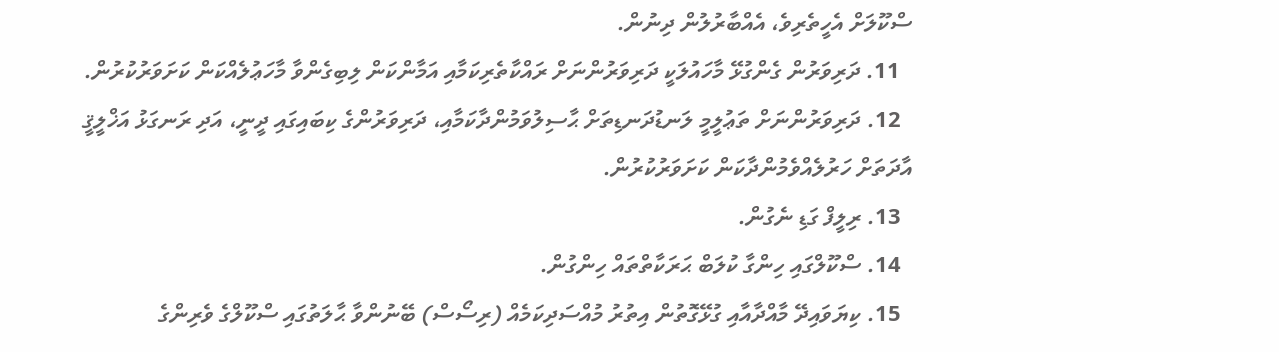ސްކޫލަށް އެހީތެރިވެ، އެއްބާރުލުން ދިނުން.
  11. ދަރިވަރުން ގެންގުޅޭ މާހައުލަކީ ދަރިވަރުންނަށް ރައްކާތެރިކަމާއި އަމާންކަން ލިބިގެންވާ މާހަޢުލެއްކަން ކަށަވަރުކުރުން.
  12. ދަރިވަރުންނަށް ތަޢުލީމީ ލަނޑުދަނޑިތަށް ޙާސިލުވަމުންދާކަމާއި، ދަރިވަރުންގެ ކިބައިގައި ދީނީ، އަދި ރަނގަޅު އަޚްލީޤީ އާދަތަށް ހަރުލެއްވެމުންދާކަން ކަށަވަރުކުރުން.
  13. ރިލީފް ގަޑި ނެގުން.
  14. ސްކޫލްގައި ހިންގާ ކުލަބް ޙަރަކާތްތައް ހިންގުން.
  15. ކިޔަވައިދޭ މާއްދާއާއި ގުޅޭގޮތުން އިތުރު މުއްސަދިކަމެއް (ރިސޯސް) ބޭނުންވާ ޙާލަތުގައި ސްކޫލްގެ ވެރިންގެ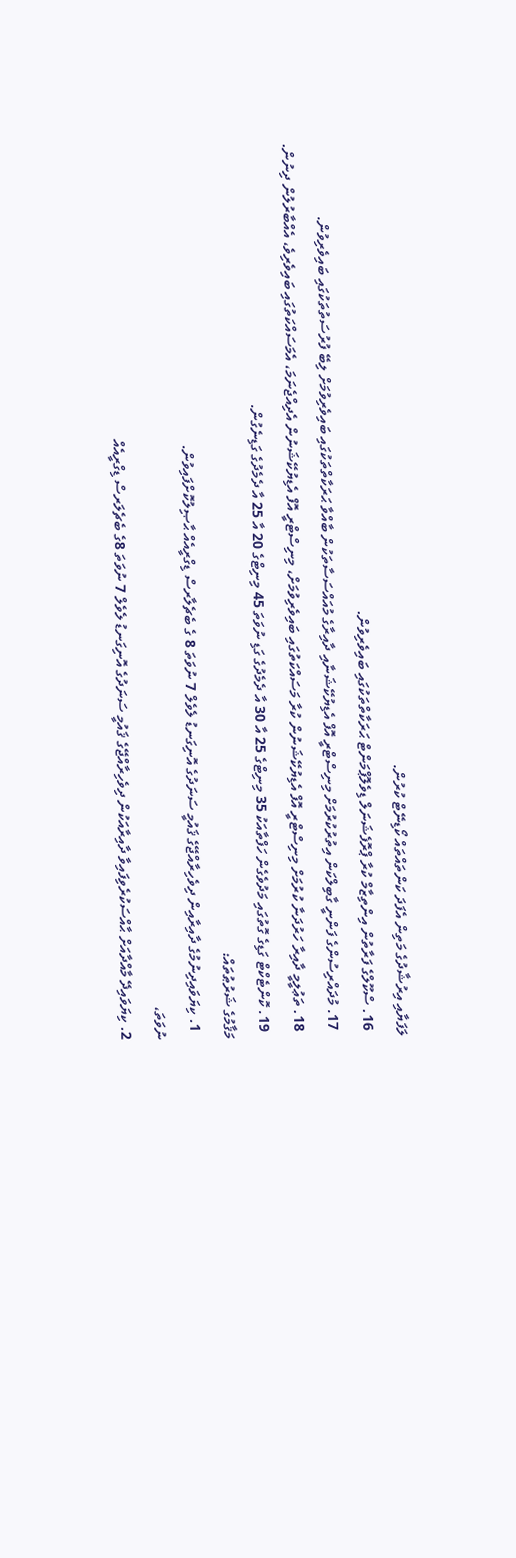ލަފަޔާއި އިރުޝާދުގެ މަތިން އެފަދަ ކަންތައްތައް ކޯޑިނޭޓް ކުރުން.
  16. ސްކޫލްގެ ފަރާތުން އިންތިޒާމް ކުރާ ޕްރޮފެޝަނަލް ޑިވެލޮޕްމަންޓް ޙަރަކާތްތަކުގައި ބައިވެރިވުން.
  17. މުދައްރިސުންގެ ފަންނީ ގާބިލްކަން އިތުރުކުރުމަށް މިނިސްޓްރީ އޮފް އެޑިޔުކޭޝަނާއި ދާއިރާގެ މުއައްސަސާތަކުން ބާއްވާ ޙަރަކާތްތަކުގައި ބައިވެރިވުމަށް ލިބޭ ފުރުސަތުތަކުގައި ބައިވެރިވުން.
  18. ތަޢުލީމީ ދާއިރާ ހަރުދަނާ ކުރުމަށް މިނިސްޓްރީ އޮފް އެޑިޔުކޭޝަނުން ކުރާ މަސައްކަތުގައި ބައިވެރިވުމަށް، މިނިސްޓްރީ އޮފް އެޑިޔުކޭޝަނުން އެދިއްޖެނަމަ، އެމަސައްކަތުގައި ބައިވެރިވެ، އެއްބާރުލުން ދިނުން.
  19. ކޮންޓެކްޓް ގަޑިގެ ގޮތުގައި މަދުވެގެން ހަފްތާއަކު 35 މިނިޓްގެ 25 އާ 30 އާ ދެމެދުގެ ގަޑި ނުވަތަ 45 މިނިޓްގެ 20 އާ 25 އާ ދެމެދުގެ ގަޑިނެގުން.
މަޤާމުގެ ޝަރުޠުތައް:
  1. ކިޔަވައިދިނުމުގެ ދާއިރާއިން ދިވެހިރާއްޖޭގެ ޤައުމީ ސަނަދުގެ އޮނިގަނޑު ލެވެލް 7 ނުވަތަ 8 ގެ ބެޗެލާރސް ޑިގްރީއެއް ޙާޞިލުކޮށްފައިވުން.
ނުވަތަ،
2. ކިޔަވައިދޭ މާއްދާއަށް ޙާއްސަކުރެވިފައިވާ ދާއިރާއަކުން ދިވެހިރާއްޖޭގެ ޤައުމީ ސަނަދުގެ އޮނިގަނޑު ލެވެލް 7 ނުވަތަ 8ގެ ބެޗެލަރސް ޑިގްރީއެއް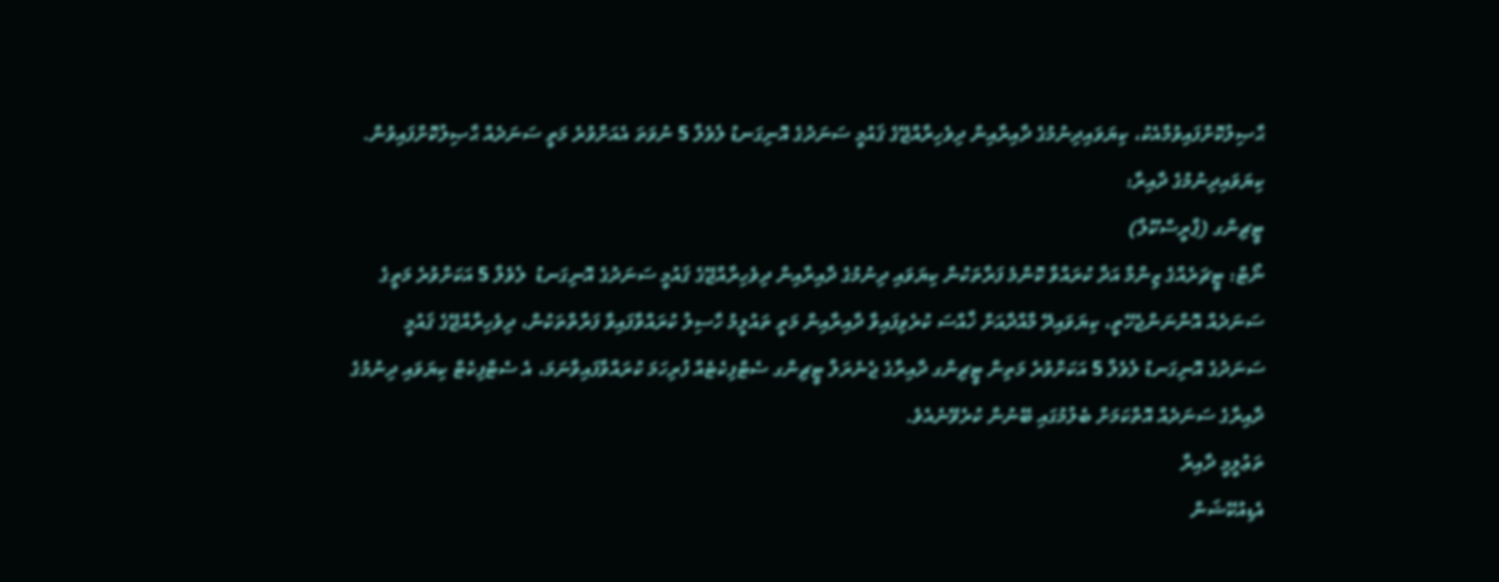ޙާޞިލުކޮށްފައިވުމާއެކު، ކިޔަވައިދިނުމުގެ ދާއިރާއިން ދިވެހިރާއްޖޭގެ ޤައުމީ ސަނަދުގެ އޮނިގަނޑު ލެވެލް 5 ނުވަތަ އެއަށްވުރެ މަތީ ސަނަދެއް ޙާޞިލުކޮށްފައިވުން.
ކިޔަވައިދިނުމުގެ ދާއިރާ:
ޓީޗިންގ (ޕްރީސްކޫލް)
ނޯޓް: ޓީޗަރެއްގެ ޒިންމާ އަދާ ކުރައްވާ ކޮންމެ ފަރާތަކުން ކިޔަވައި ދިނުމުގެ ދާއިރާއިން ދިވެހިރާއްޖޭގެ ޤައުމީ ސަނަދުގެ އޮނިގަނޑު  ލެވެލް 5 އަކަށްވުރެ މަތީގެ ސަނަދެއް އޮންނަންޖެހޭތީ، ކިޔަވައިދޭ މާއްދާއަށް ޚާއްސަ ކުރެވިފައިވާ ދާއިރާއިން މަތީ ތައުލީމު ހާސިލު ކުރައްވާފައިވާ ފަރާތްތަކުން، ދިވެހިރާއްޖޭގެ ޤައުމީ ސަނަދުގެ އޮނިގަނޑު ލެވެލް 5 އަކަށްވުރެ މަތިން ޓީޗިންގ ދާއިރާގެ ޖެނެރަލް ޓީޗިންގ ސެޓްފިކެޓެއް ފުރިހަމަ ކުރައްވާފައިވާނަމަ، އެ ސެޓްފިކެޓް ކިޔަވައި ދިނުމުގެ ދާއިރާގެ ސަނަދެއް އޮތްކަމަށް ބެލުމުގައި ބޭނުން ކުރެވޭނެއެވެ.
ތަޢުލީމީ ދާއިރާ
އެޑިއުކޭޝަން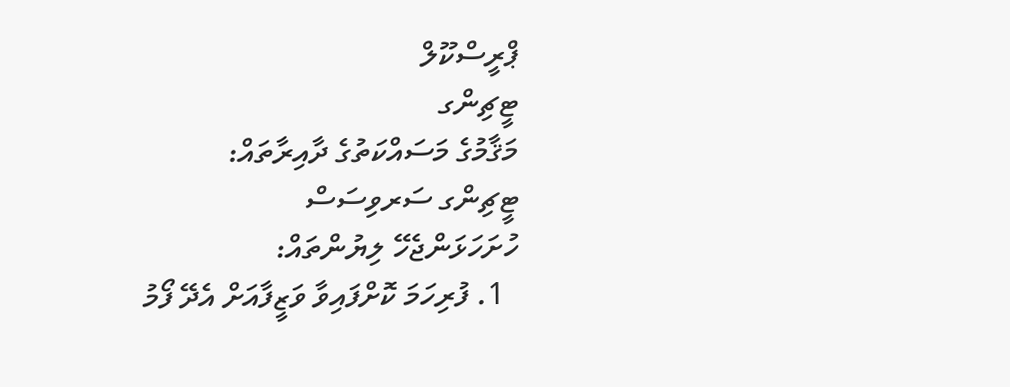ޕްރީސްކޫލް
ޓީޗިންގ
މަޤާމުގެ މަސައްކަތުގެ ދާއިރާތައް:
ޓީޗިންގ ސަރވިސަސް
ހުށަހަޅަންޖެހޭ ލިޔުންތައް:
  1. ފުރިހަމަ ކޮށްފައިވާ ވަޒީފާއަށް އެދޭ ފޯމު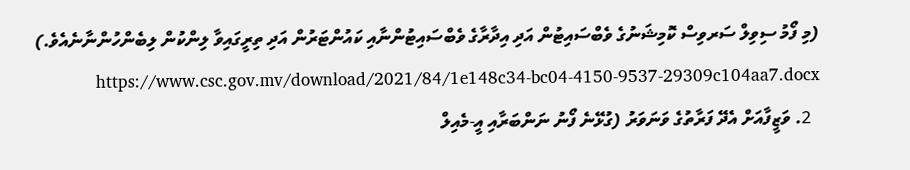(މި ފޯމު ސިވިލް ސަރވިސް ކޮމިޝަނުގެ ވެބްސައިޓުން އަދި އިދާރާގެ ވެބްސައިޓުންނާއި ކައުންޓަރުން އަދި ތިރީގައިވާ ލިންކުން ލިބެންހުންނާނެއެވެ.)  https://www.csc.gov.mv/download/2021/84/1e148c34-bc04-4150-9537-29309c104aa7.docx
  2. ވަޒީފާއަށް އެދޭ ފަރާތުގެ ވަނަވަރު (ގުޅޭނެ ފޯނު ނަންބަރާއި އީ-މެއިލް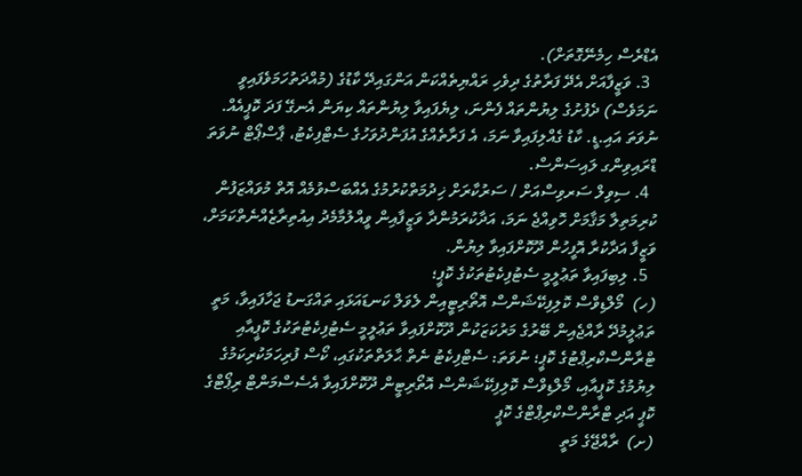އެޑްރެސް ހިމެނޭގޮތަށް).
  3. ވަޒީފާއަށް އެދޭ ފަރާތުގެ ދިވެހި ރައްޔިތެއްކަން އަންގައިދޭ ކާޑުގެ (މުއްދަތުހަމަވެފައިވީ ނަމަވެސް) ދެފުށުގެ ލިޔުންތައް ފެންނަ، ލިޔެފައިވާ ލިޔުންތައް ކިޔަން އެނގޭ ފަދަ ކޮޕީއެއް. ނުވަތަ އައި.ޑީ. ކާޑު ގެއްލިފައިވާ ނަމަ، އެ ފަރާތެއްގެ އުފަންދުވަހުގެ ސެޓްފިކެޓު، ޕާސްޕޯޓް ނުވަތަ ޑްރައިވިންގ ލައިސަންސް.
  4. ސިވިލް ސަރވިސްއަށް / ސަރުކާރަށް ޚިދުމަތްކުރުމުގެ އެއްބަސްވުމެއް އޮތް މުވައްޒަފުން ކުރިމަތިލާ މަޤާމަށް ހޮވިއްޖެ ނަމަ، އަދާކުރަމުންދާ ވަޒީފާއިން ވީއްލުމާމެދު އިއުތިރާޒެއްނެތްކަމަށް، ވަޒީފާ އަދާކުރާ އޮފީހުން ދޫކޮށްފައިވާ ލިޔުން.
  5. ލިބިފައިވާ ތަޢުލީމީ ސެޓުފިކެޓުތަކުގެ ކޮޕީ؛
(ހ)  މޯލްޑިވްސް ކޮލިފިކޭޝަންސް އޮތޯރިޓީއިން ލެވަލް ކަނޑައަޅައި ތައްގަނޑު ޖަހާފައިވާ، މަތީ ތަޢުލީމުދޭ ރާއްޖެއިން ބޭރުގެ މަރުކަޒަކުން ދޫކޮށްފައިވާ ތަޢުލީމީ ސެޓުފިކެޓުތަކުގެ ކޮޕީއާއި ޓްރާންސްކްރިޕްޓުގެ ކޮޕީ؛ ނުވަތަ: ސެޓްފިކެޓު ނެތް ޙާލަތްތަކުގައި، ކޯސް ފުރިހަމަކުރިކަމުގެ ލިޔުމުގެ ކޮޕީއާއި، މޯލްޑިވްސް ކޮލިފިކޭޝަންސް އޮތޯރިޓީން ދޫކޮށްފައިވާ އެސެސްމަންޓް ރިޕޯޓްގެ ކޮޕީ އަދި ޓްރާންސްކްރިޕްޓްގެ ކޮޕީ
(ށ)  ރާއްޖޭގެ މަތީ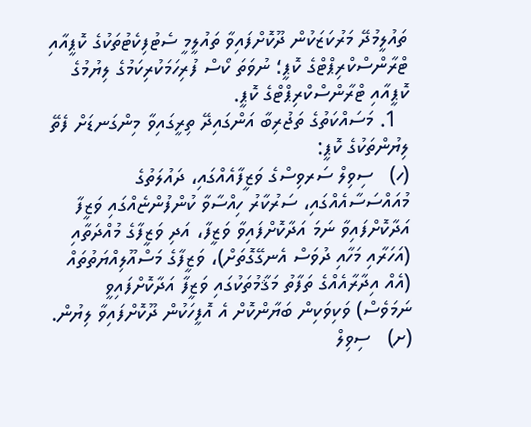ތައުލީމުދޭ މަރުކަޒަކުން ދޫކޮށްފައިވާ ތައުލީމީ ސެޓުފިކެޓުތަކުގެ ކޮޕީއާއި ޓްރާންސްކްރިޕްޓްގެ ކޮޕީ؛ ނުވަތަ ކޯސް ފުރިހަމަކުރިކަމުގެ ލިޔުމުގެ ކޮޕީއާއި ޓްރާންސްކްރިޕްޓްގެ ކޮޕީ.
  1. މަސައްކަތުގެ ތަޖުރިބާ އަންގައިދޭ ތިރީގައިވާ މިންގަނޑަށް ފެތޭ ލިޔުންތަކުގެ ކޮޕީ:
(ހ)   ސިވިލް ސަރވިސްގެ ވަޒީފާއެއްގައި، ދައުލަތުގެ މުއައްސަސާއެއްގައި، ސަރުކާރު ހިއްސާވާ ކުންފުންޏެއްގައި ވަޒީފާ އަދާކޮށްފައިވާ ނަމަ އަދާކޮށްފައިވާ ވަޒީފާ، އަދި ވަޒީފާގެ މުއްދަތާއި (އަހަރާއި މަހާއި ދުވަސް އެނގޭގޮތަށް)، ވަޒީފާގެ މަސްއޫލިއްޔަތުތައް (އެއް އިދާރާއެއްގެ ތަފާތު މަޤާމުތަކުގައި ވަޒީފާ އަދާކޮށްފައިވީ ނަމަވެސް) ވަކިވަކިން ބަޔާންކޮށް އެ އޮފީހަކުން ދޫކޮށްފައިވާ ލިޔުން.
(ށ)   ސިވިލް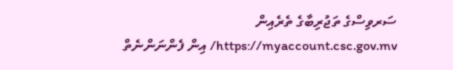ސަރވިސްގެ ތަޖުރިބާގެ ތެރެއިން https://myaccount.csc.gov.mv/ އިން ފެންނަންނެތް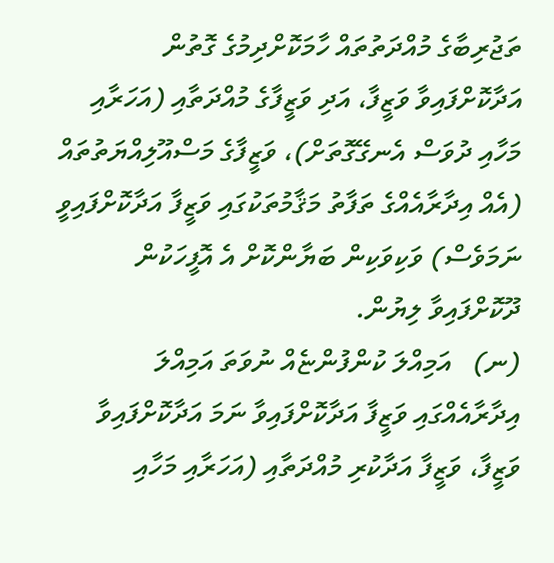ތަޖުރިބާގެ މުއްދަތުތައް ހާމަކޮށްދިމުގެ ގޮތުން އަދާކޮށްފައިވާ ވަޒީފާ، އަދި ވަޒީފާގެ މުއްދަތާއި (އަހަރާއި މަހާއި ދުވަސް އެނގޭގޮތަށް)، ވަޒީފާގެ މަސްއޫލިއްޔަތުތައް (އެއް އިދާރާއެއްގެ ތަފާތު މަޤާމުތަކުގައި ވަޒީފާ އަދާކޮށްފައިވީ ނަމަވެސް) ވަކިވަކިން ބަޔާންކޮށް އެ އޮފީހަކުން ދޫކޮށްފައިވާ ލިޔުން.
(ނ)   އަމިއްލަ ކުންފުންޏެއް ނުވަތަ އަމިއްލަ އިދާރާއެއްގައި ވަޒީފާ އަދާކޮށްފައިވާ ނަމަ އަދާކޮށްފައިވާ ވަޒީފާ، ވަޒީފާ އަދާކުރި މުއްދަތާއި (އަހަރާއި މަހާއި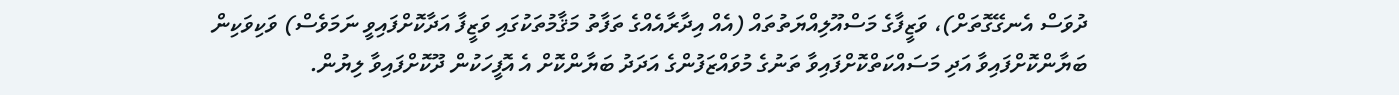ދުވަސް އެނގޭގޮތަށް)، ވަޒީފާގެ މަސްއޫލިއްޔަތުތައް (އެއް އިދާރާއެއްގެ ތަފާތު މަޤާމުތަކުގައި ވަޒީފާ އަދާކޮށްފައިވީ ނަމަވެސް) ވަކިވަކިން ބަޔާންކޮށްފައިވާ އަދި މަސައްކަތްކޮށްފައިވާ ތަނުގެ މުވައްޒަފުންގެ އަދަދު ބަޔާންކޮށް އެ އޮފީހަކުން ދޫކޮށްފައިވާ ލިޔުން.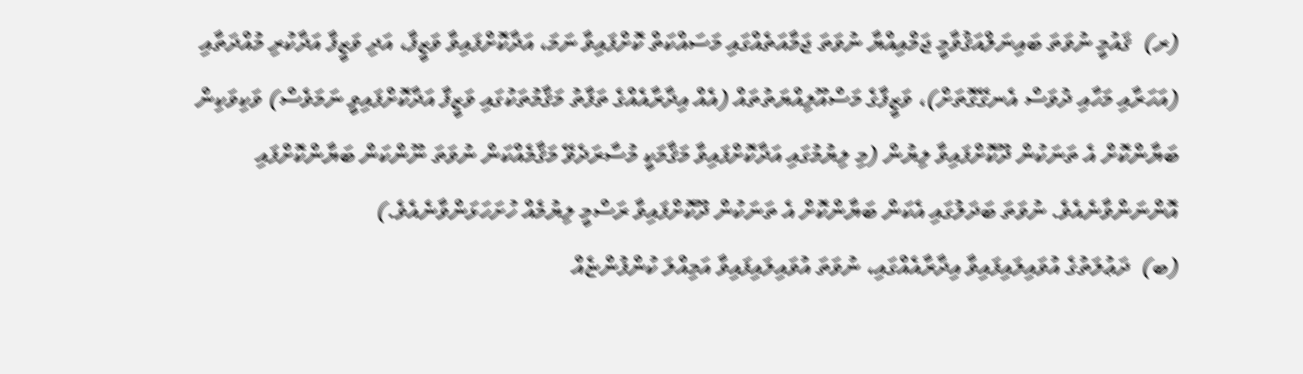(ރ)  ޤައުމީ ނުވަތަ ބައިނަލްއަޤުވާމީ ޖަމްއިއްޔާ ނުވަތަ ޖަމާއަތެއްގައި މަސައްކަތް ކޮށްފައިވާ ނަމަ، އަދާކޮށްފައިވާ ވަޒީފާ، އަދި ވަޒީފާ އަދާކުރި މުއްދަތާއި (އަހަރާއި މަހާއި ދުވަސް އެނގޭގޮތަށް)، ވަޒީފާގެ މަސްއޫލިއްޔަތުތައް (އެއް އިދާރާއެއްގެ ތަފާތު މަޤާމުތަކުގައި ވަޒީފާ އަދާކޮށްފައިވީ ނަމަވެސް) ވަކިވަކިން ބަޔާންކޮށް އެ ތަނަކުން ދޫކޮށްފައިވާ ލިޔުން (މި ލިޔުމުގައި އަދާކޮށްފައިވާ މަޤާމަކީ މުސާރަދެވޭ މަޤާމެއްކަން ނުވަތަ ނޫންކަން ބަޔާންކޮށްފައި އޮންނަންވާނެއެވެ. ނުވަތަ ބަދަލުގައި އެކަން ބަޔާންކޮށް އެ ތަނަކުން ދޫކޮށްފައިވާ ރަސްމީ ލިޔުމެއް ހުށަހަޅަންވާނެއެވެ.)
(ބ)  ދަޢުލަތުގެ އުވައިލައިފައިވާ އިދާރާއެއްގައި، ނުވަތަ އުވައިލައިފައިވާ އަމިއްލަ ކުންފުންޏެއް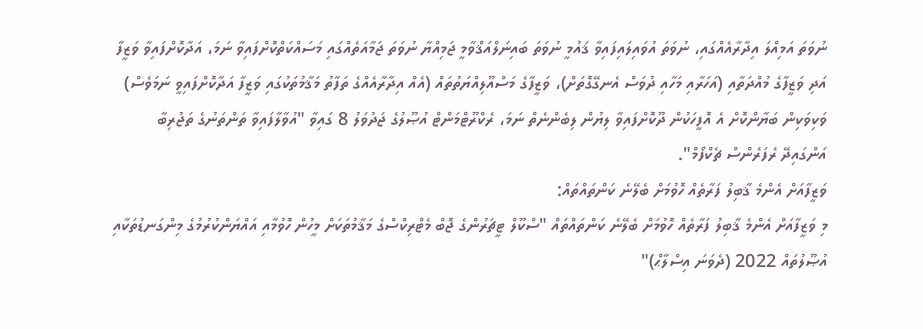ނުވަތަ އަމިއްލަ އިދާރާއެއްގައި، ނުވަތަ އުވައިލައިފައިވާ ޤައުމީ ނުވަތަ ބައިނަލްއަޤްވާމީ ޖަމިއްޔާ ނުވަތަ ޖަމާއަތެއްގައި މަސައްކަތްކޮށްފައިވާ ނަމަ، އަދާކޮށްފައިވާ ވަޒީފާ އަދި ވަޒީފާގެ މުއްދަތާއި (އަހަރާއި މަހާއި ދުވަސް އެނގޭގޮތަށް)، ވަޒީފާގެ މަސްއޫލިއްޔަތުތައް (އެއް އިދާރާއެއްގެ ތަފާތު މަޤާމުތަކުގައި ވަޒީފާ އަދާކޮށްފައިވީ ނަމަވެސް) ވަކިވަކިން ބަޔާންކޮށް އެ އޮފީހަކުން ދޫކޮށްފައިވާ ލިޔުން ލިބެންނެތް ނަމަ، ރެކްރޫޓްމަންޓް އުޞޫލުގެ ޖަދުވަލު 8 ގައިވާ "އުވާލާފައިވާ ތަންތަނުގެ ތަޖުރިބާ އަންގައިދޭ ރެފަރެންސް ޗެކްފޯމް".
ވަޒީފާއަށް އެންމެ ޤާބިލު ފަރާތެއް ހޮވުމަށް ބެލޭނެ ކަންތައްތައް:
މި ވަޒީފާއަށް އެންމެ ޤާބިލު ފަރާތެއް ހޮވުމަށް ބެލޭނެ ކަންތައްތައް "ސްކޫލް ޓީޗަރުންގެ ޖޮބް މެޓްރިކްސްގެ މަޤާމުތަކަށް މީހުން ހޮވުމާއި އައްޔަންކުރުމުގެ މިންގަނޑުތަކާއި އުޞޫލުތައް 2022 (ދެވަނަ އިސްލާޙް)"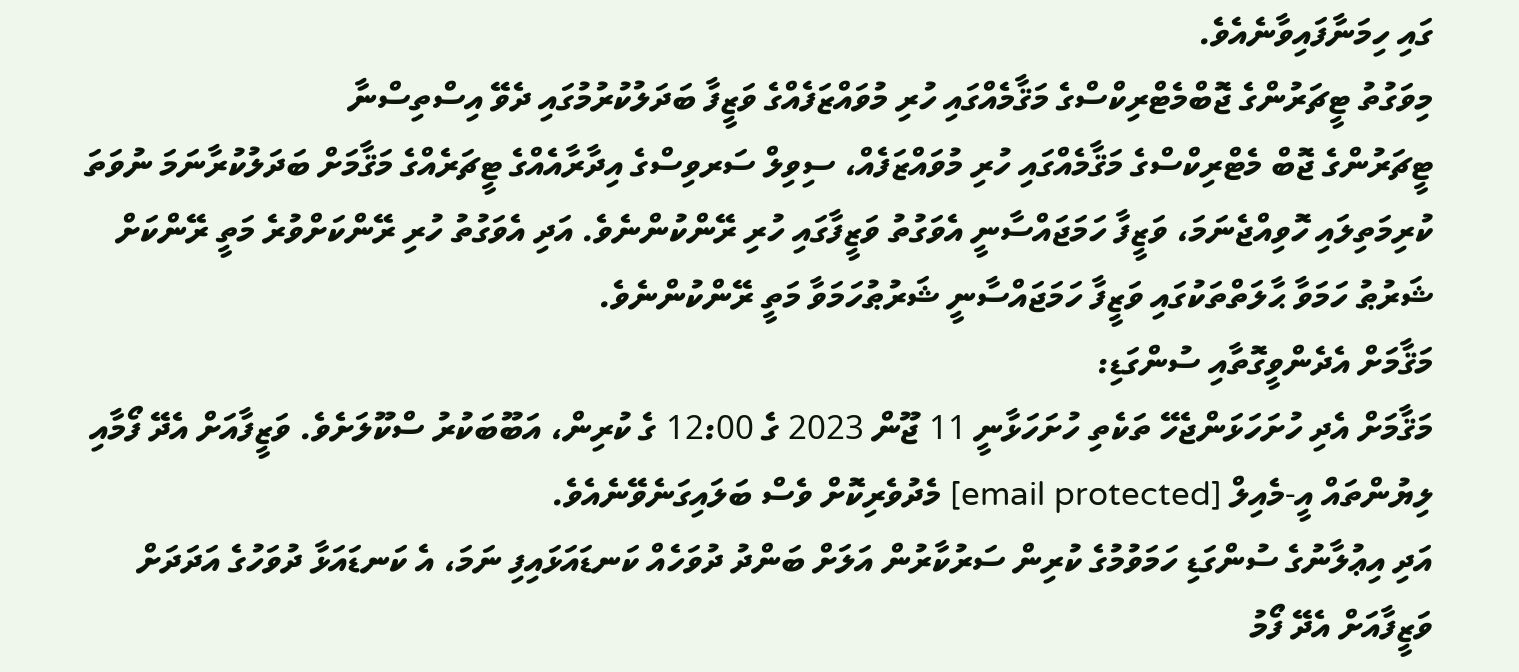ގައި ހިމަނާފައިވާނެއެވެ.
މިވަގުތު ޓީޗަރުންގެ ޖޮބްމެޓްރިކްސްގެ މަޤާމެއްގައި ހުރި މުވައްޒަފެއްގެ ވަޒީފާ ބަދަލުކުރުމުގައި ދެވޭ އިސްތިސްނާ
ޓީޗަރުންގެ ޖޮބް މެޓްރިކްސްގެ މަޤާމެއްގައި ހުރި މުވައްޒަފެއް، ސިވިލް ސަރވިސްގެ އިދާރާއެއްގެ ޓީޗަރެއްގެ މަޤާމަށް ބަދަލުކުރާނަމަ ނުވަތަ ކުރިމަތިލައި ހޮވިއްޖެނަމަ، ވަޒީފާ ހަމަޖައްސާނީ އެވަގުތު ވަޒީފާގައި ހުރި ރޭންކުންނެވެ. އަދި އެވަގުތު ހުރި ރޭންކަށްވުރެ މަތީ ރޭންކަށް ޝަރުޠު ހަމަވާ ޙާލަތްތަކުގައި ވަޒީފާ ހަމަޖައްސާނީ ޝަރުޠުހަމަވާ މަތީ ރޭންކުންނެވެ.
މަޤާމަށް އެދެންވީގޮތާއި ސުންގަޑި:
މަޤާމަށް އެދި ހުށަހަޅަންޖެހޭ ތަކެތި ހުށަހަޅާނީ 11 ޖޫން 2023 ގެ 12:00 ގެ ކުރިން، އަބޫބަކުރު ސްކޫލަށެވެ. ވަޒީފާއަށް އެދޭ ފޯމާއި ލިޔުންތައް އީ-މެއިލް [email protected] މެދުވެރިކޮށް ވެސް ބަލައިގަނެވޭނެއެވެ.
އަދި އިޢުލާނުގެ ސުންގަޑި ހަމަވުމުގެ ކުރިން ސަރުކާރުން އަލަށް ބަންދު ދުވަހެއް ކަނޑައަޅައިފި ނަމަ، އެ ކަނޑައަޅާ ދުވަހުގެ އަދަދަށް ވަޒީފާއަށް އެދޭ ފޯމު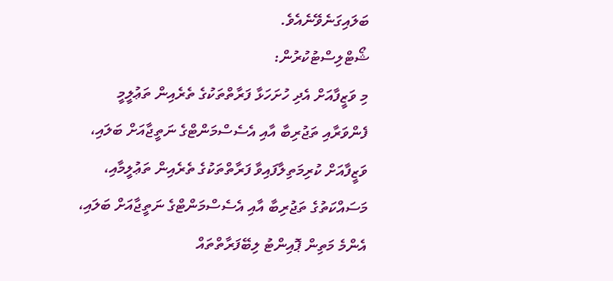ބަލައިގަނެވޭނެއެވެ.
ޝޯޓްލިސްޓުކުރުން:
މި ވަޒީފާއަށް އެދި ހުށަހަޅާ ފަރާތްތަކުގެ ތެރެއިން ތަޢުލީމީ ފެންވަރާއި ތަޖުރިބާ އާއި އެސެސްމަންޓްގެ ނަތީޖާއަށް ބަލައި، ވަޒީފާއަށް ކުރިމަތިލާފައިވާ ފަރާތްތަކުގެ ތެރެއިން ތަޢުލީމާއި، މަސައްކަތުގެ ތަޖުރިބާ އާއި އެސެސްމަންޓްގެ ނަތީޖާއަށް ބަލައި، އެންމެ މަތިން ޕޮއިންޓު ލިބޭފަރާތްތައް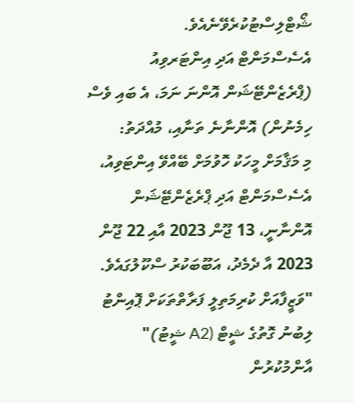ޝޯޓްލިސްޓުކުރެވޭނެއެވެ.
އެސެސްމަންޓް އަދި އިންޓަރވިއު (ޕްރެޒެންޓޭޝަން އޮންނަ ނަމަ، އެ ބައި ވެސް ހިމެނުން) އޮންނާނެ ތަނާއި، މުއްދަތު:
މި މަޤާމަށް މީހަކު ހޮވުމަށް ބޭއްވޭ އިންޓަވިއު، އެސެސްމަންޓް އަދި ޕްރެޒެންޓޭޝަން އޮންނާނީ، 13 ޖޫން 2023 އާއި 22 ޖޫން 2023 އާ ދެމެދު، އަބޫބަކުރު ސްކޫލުގައެވެ.
"ވަޒީފާއަށް ކުރިމަތިލީ ފަރާތްތަކަށް ޕޮއިންޓު ލިބުނު ގޮތުގެ ޝީޓް (A2 ޝީޓު)" އާންމުކުރުން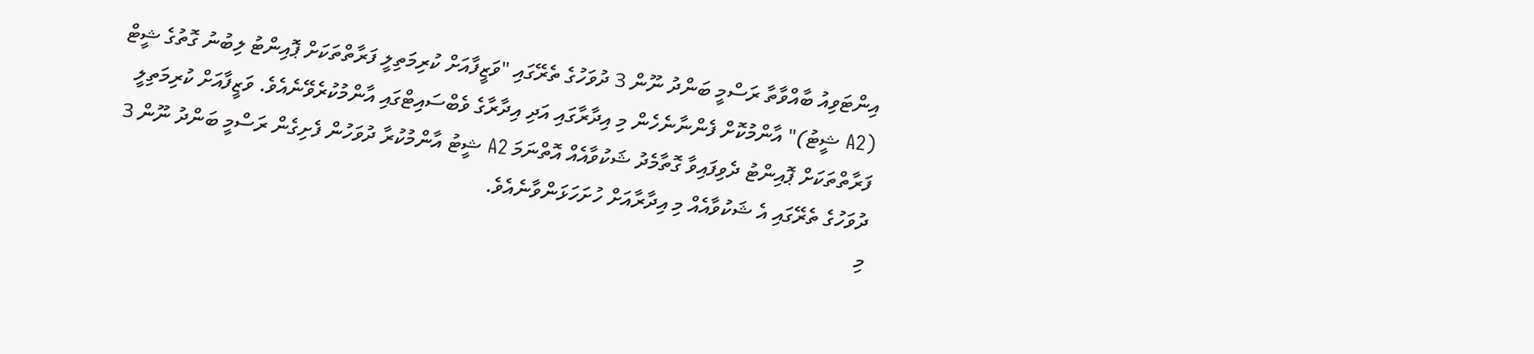އިންޓަވިއު ބާއްވާތާ ރަސްމީ ބަންދު ނޫން 3 ދުވަހުގެ ތެރޭގައި "ވަޒީފާއަށް ކުރިމަތިލީ ފަރާތްތަކަށް ޕޮއިންޓު ލިބުނު ގޮތުގެ ޝީޓް (A2 ޝީޓު)" އާންމުކޮށް ފެންނާނެހެން މި އިދާރާގައި އަދި އިދާރާގެ ވެބްސައިޓްގައި އާންމުކުރެވޭނެއެވެ. ވަޒީފާއަށް ކުރިމަތިލީ ފަރާތްތަކަށް ޕޮއިންޓު ދެވިފައިވާ ގޮތާމެދު ޝަކުވާއެއް އޮތްނަމަ A2 ޝީޓު އާންމުކުރާ ދުވަހުން ފެށިގެން ރަސްމީ ބަންދު ނޫން 3 ދުވަހުގެ ތެރޭގައި އެ ޝަކުވާއެއް މި އިދާރާއަށް ހުށަހަޅަންވާނެއެވެ.
މި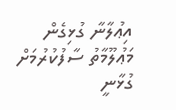އިޢުލާނާ ގުޅިގެން މަޢުލޫމާތު ސާފުކުރުމަށް ގުޅާނީ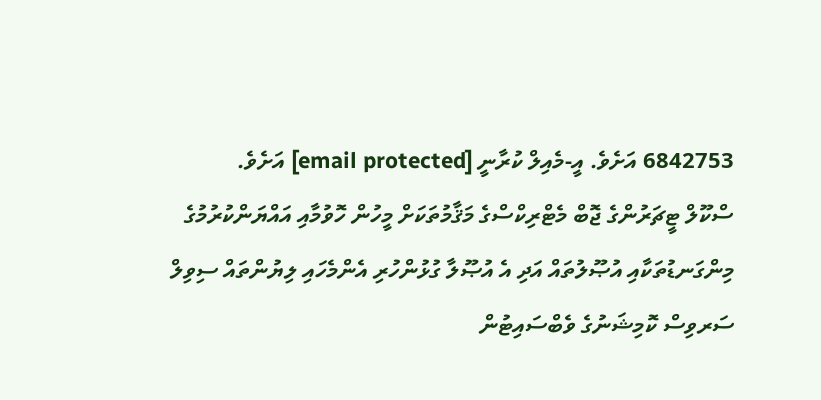6842753 އަށެވެ. އީ-މެއިލް ކުރާނީ [email protected] އަށެވެ.
ސްކޫލް ޓީޗަރުންގެ ޖޮބް މެޓްރިކްސްގެ މަޤާމުތަކަށް މީހުން ހޮވުމާއި އައްޔަންކުރުމުގެ މިންގަނޑުތަކާއި އުޞޫލުތައް އަދި އެ އުޞޫލާ ގުޅުންހުރި އެންމެހައި ލިޔުންތައް ސިވިލް ސަރވިސް ކޮމިޝަނުގެ ވެބްސައިޓުން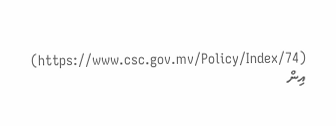(https://www.csc.gov.mv/Policy/Index/74) އިން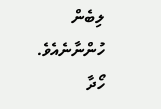ލިބެން ހުންނާނެއެވެ.
ހޯދާ